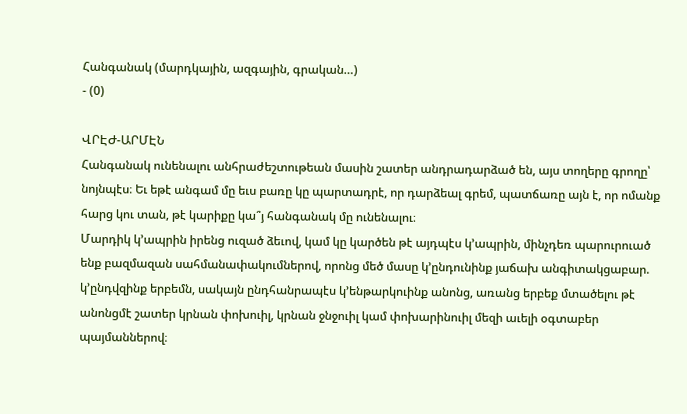Հանգանակ (մարդկային, ազգային, գրական…)
- (0)

ՎՐԷԺ-ԱՐՄԷՆ
Հանգանակ ունենալու անհրաժեշտութեան մասին շատեր անդրադարձած են, այս տողերը գրողը՝ նոյնպէս։ Եւ եթէ անգամ մը եւս բառը կը պարտադրէ, որ դարձեալ գրեմ, պատճառը այն է, որ ոմանք հարց կու տան, թէ կարիքը կա՞յ հանգանակ մը ունենալու։
Մարդիկ կ՚ապրին իրենց ուզած ձեւով, կամ կը կարծեն թէ այդպէս կ՚ապրին, մինչդեռ պարուրուած ենք բազմազան սահմանափակումներով, որոնց մեծ մասը կ՚ընդունինք յաճախ անգիտակցաբար. կ՚ընդվզինք երբեմն, սակայն ընդհանրապէս կ՚ենթարկուինք անոնց, առանց երբեք մտածելու թէ անոնցմէ շատեր կրնան փոխուիլ, կրնան ջնջուիլ կամ փոխարինուիլ մեզի աւելի օգտաբեր պայմաններով։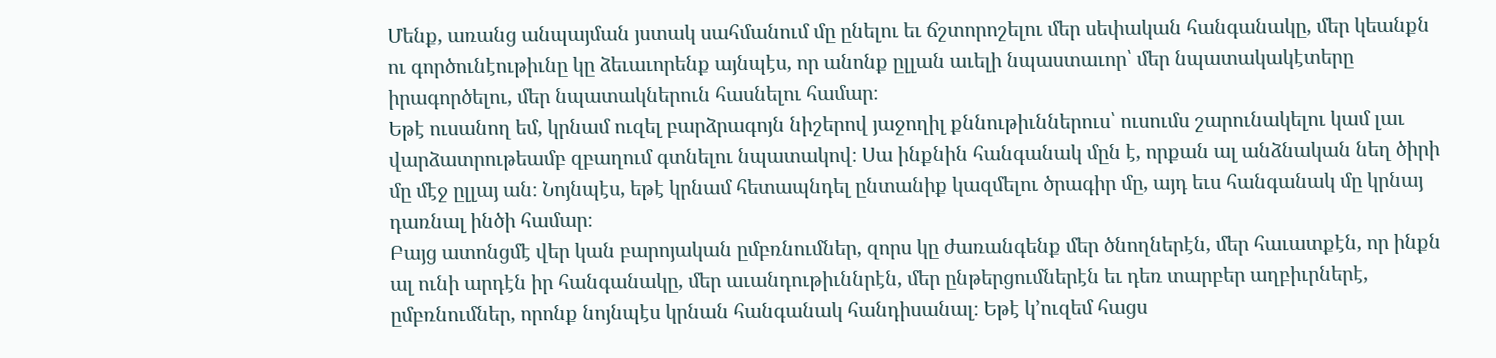Մենք, առանց անպայման յստակ սահմանում մը ընելու եւ ճշտորոշելու մեր սեփական հանգանակը, մեր կեանքն ու գործունէութիւնը կը ձեւաւորենք այնպէս, որ անոնք ըլլան աւելի նպաստաւոր՝ մեր նպատակակէտերը իրագործելու, մեր նպատակներուն հասնելու համար։
Եթէ ուսանող եմ, կրնամ ուզել բարձրագոյն նիշերով յաջողիլ քննութիւններուս՝ ուսումս շարունակելու կամ լաւ վարձատրութեամբ զբաղում գտնելու նպատակով։ Սա ինքնին հանգանակ մըն է, որքան ալ անձնական նեղ ծիրի մը մէջ ըլլայ ան։ Նոյնպէս, եթէ կրնամ հետապնդել ընտանիք կազմելու ծրագիր մը, այդ եւս հանգանակ մը կրնայ դառնալ ինծի համար։
Բայց ատոնցմէ վեր կան բարոյական ըմբռնումներ, զորս կը ժառանգենք մեր ծնողներէն, մեր հաւատքէն, որ ինքն ալ ունի արդէն իր հանգանակը, մեր աւանդութիւննրէն, մեր ընթերցումներէն եւ դեռ տարբեր աղբիւրներէ, ըմբռնումներ, որոնք նոյնպէս կրնան հանգանակ հանդիսանալ։ Եթէ կ՚ուզեմ հացս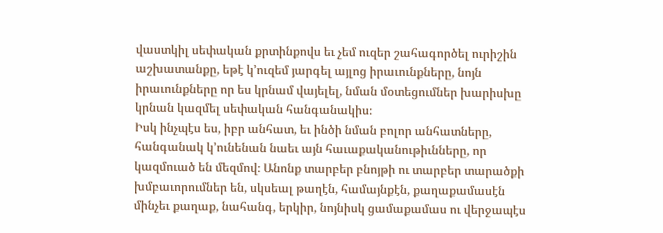վաստկիլ սեփական քրտինքովս եւ չեմ ուզեր շահագործել ուրիշին աշխատանքը, եթէ կ՚ուզեմ յարգել այլոց իրաւունքները, նոյն իրաւունքները որ ես կրնամ վայելել, նման մօտեցումներ խարիսխը կրնան կազմել սեփական հանգանակիս։
Իսկ ինչպէս ես, իբր անհատ, եւ ինծի նման բոլոր անհատները, հանգանակ կ՚ունենան նաեւ այն հաւաքականութիւնները, որ կազմուած են մեզմով։ Անոնք տարբեր բնոյթի ու տարբեր տարածքի խմբաւորումներ են, սկսեալ թաղէն, համայնքէն, քաղաքամասէն մինչեւ քաղաք, նահանգ, երկիր, նոյնիսկ ցամաքամաս ու վերջապէս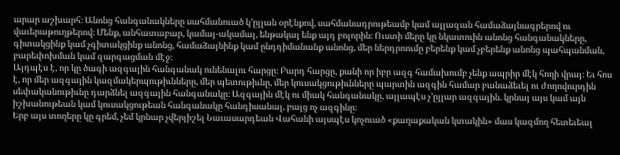արար աշխարհ։ Անոնց հանգանակները սահմանուած կ՚ըլլան օրէնքով, սահմանադրութեամբ կամ այլազան համաձայնագրերով ու վաւերաթուղթերով։ Մենք, անհատաբար, կամայ-ակամայ, ենթակայ ենք այդ բոլորին։ Ուստի մերը կը նկատուին անոնց հանգանակները, գիտակցինք կամ չգիտակցինք անոնց, համաձայնինք կամ ընդդիմանանք անոնց, մեր ներդրոումը բերենք կամ չբերենք անոնց պահպանման, բարեփոխման կամ զարգացման մէջ։
Այդպէս է, որ կը ծագի ազգային հանգանակ ունենալու հարցը։ Բարդ հարցը, քանի որ իբր ազգ համախումբ չենք ապրիր մէկ հողի վրայ։ Եւ հոս է, որ մեր ազգային կազմակերպութիւնները, մեր պետութիւնը, մեր կուսակցութիւնները պարտին ազգին համար բանաձեւել ու ժողովուրդին սեփականութիւնը դարձնել ազգային հանգանակը։ Ազգային մէկ ու միակ հանգանակը, այլապէս չ՚ըլլար ազգային. կրնայ այս կամ այն իշխանութեան կամ կուսակցութեան հանգանակը հանդիսանալ, բայց ոչ ազգինը։
Երբ այս տողերը կը գրեմ, չեմ կրնար չվերյիշել Նաւասարդեան Վահանի այսպէս կոչուած «քաղաքական կտակին» մաս կազմող հետեւեալ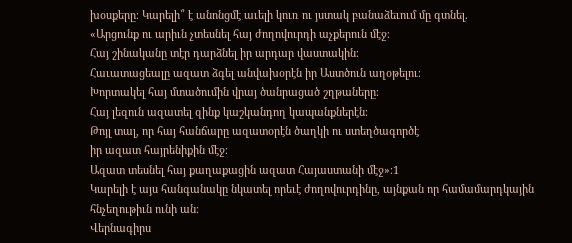խօսքերը։ Կարելի՞ է անոնցմէ աւելի կուռ ու յստակ բանաձեւում մը գտնել.
«Արցունք ու արիւն չտեսնել հայ ժողովուրդի աչքերուն մէջ։
Հայ շինականը տէր դարձնել իր արդար վաստակին։
Հաւատացեալը ազատ ձգել անվախօրէն իր Աստծուն աղօթելու։
Խորտակել հայ մտածումին վրայ ծանրացած շղթաները։
Հայ լեզուն ազատել զինք կաշկանդող կապանքներէն։
Թոյլ տալ, որ հայ հանճարը ազատօրէն ծաղկի ու ստեղծագործէ
իր ազատ հայրենիքին մէջ։
Ազատ տեսնել հայ քաղաքացին ազատ Հայաստանի մէջ»։1
Կարելի է այս հանգանակը նկատել որեւէ ժողովուրդինը, այնքան որ համամարդկային հնչեղութիւն ունի ան։
Վերնագիրս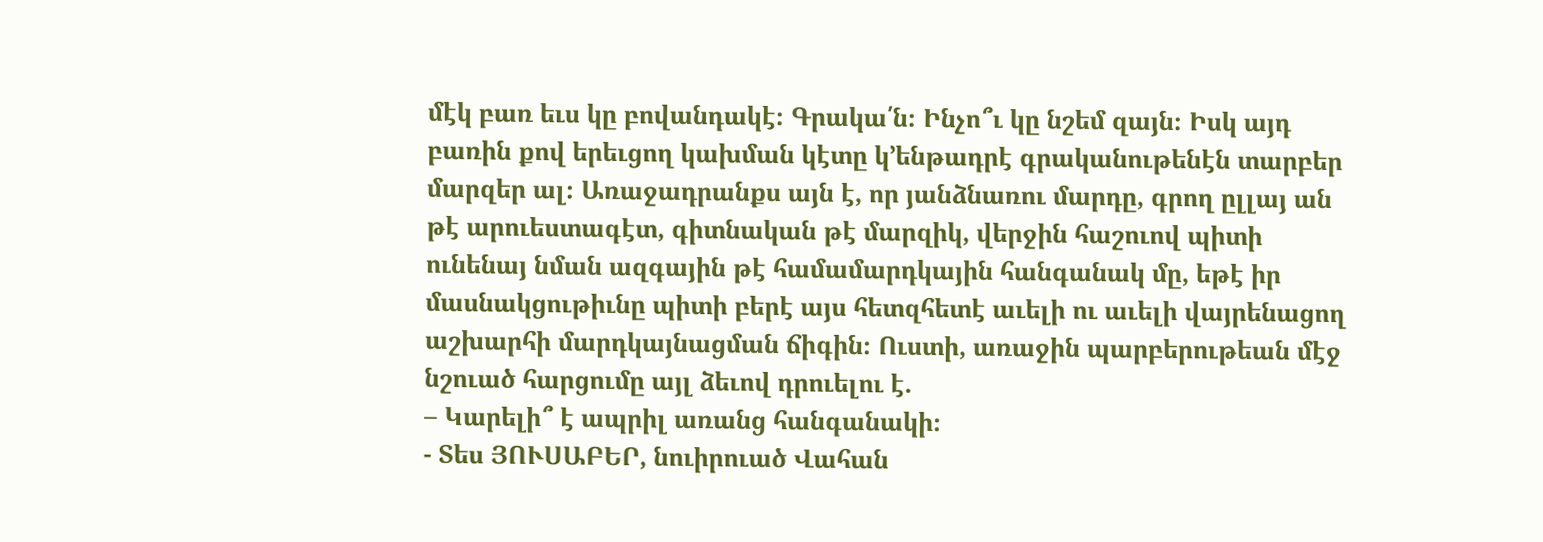մէկ բառ եւս կը բովանդակէ։ Գրակա՛ն։ Ինչո՞ւ կը նշեմ զայն։ Իսկ այդ բառին քով երեւցող կախման կէտը կ՚ենթադրէ գրականութենէն տարբեր մարզեր ալ։ Առաջադրանքս այն է, որ յանձնառու մարդը, գրող ըլլայ ան թէ արուեստագէտ, գիտնական թէ մարզիկ, վերջին հաշուով պիտի ունենայ նման ազգային թէ համամարդկային հանգանակ մը, եթէ իր մասնակցութիւնը պիտի բերէ այս հետզհետէ աւելի ու աւելի վայրենացող աշխարհի մարդկայնացման ճիգին։ Ուստի, առաջին պարբերութեան մէջ նշուած հարցումը այլ ձեւով դրուելու է.
– Կարելի՞ է ապրիլ առանց հանգանակի։
- Տես ՅՈՒՍԱԲԵՐ, նուիրուած Վահան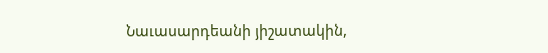Նաւասարդեանի յիշատակին,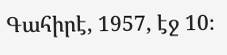Գահիրէ, 1957, էջ 10։